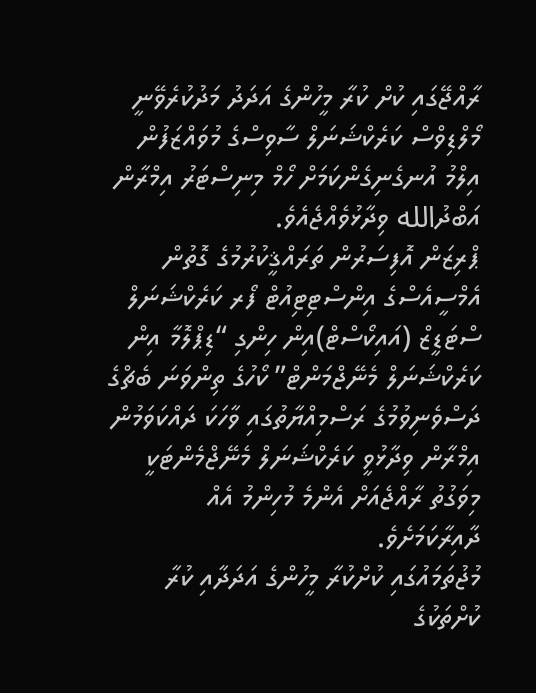ރާއްޖޭގައި ކުށް ކުރާ މީހުންގެ އަދަދު މަދުކުރެވޭނީ މޯލްޑިވްސް ކަރެކްޝަނަލް ސާވިސްގެ މުވައްޒަފުން އިލްމު އުނގެނިގެންކަމަށް ހޯމް މިނިސްޓަރު އިމްރާން އަބްދުالله ވިދާޅުވެއްޖެއެވެ.
ޕްރިޒަން އޮފިސަރުން ތަރައްޤީކުރުމުގެ ގޮތުން އެމްސީއެސްގެ އިންސްޓިޓިއުޓް ފޯރ ކަރެކްޝަނަލް ސްޓަޑީޒް (އައިކޯސްޓް)އިން ހިންގި “ޑިޕްލޮމާ އިން ކަރެކްޝަނަލް މެނޭޖްމަންޓް” ކޯހުގެ ތިންވަނަ ބެޗްގެ ދަސްވެނިވުމުގެ ރަސްމިއްޔާތުގައި ވާހަކަ ދައްކަވަމުން އިމްރާން ވިދާޅުވީ ކަރެކްޝަނަލް މެނޭޖްމެންޓަކީ މިވަގުތު ރާއްޖެއަށް އެންމެ މުހިންމު އެއް ދާއިރާކަމަށެވެ.
މުޖުތަމައުގައި ކުށްކުރާ މީހުންގެ އަދަދާއި ކުރާ ކުށްތަކުގެ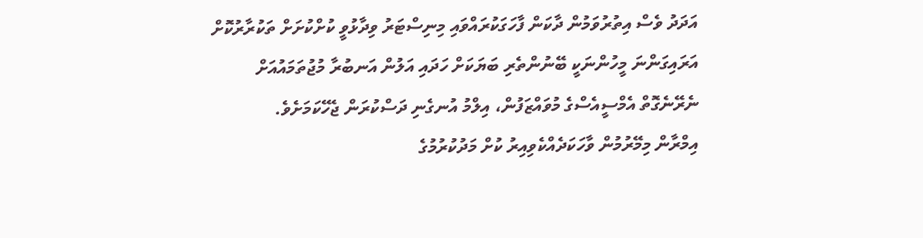އަދަދު ވެސް އިތުރުވަމުން ދާކަން ފާހަގަކުރައްވައި މިނިސްޓަރު ވިދާޅުވީ ކުށްކުށަށް ތަކުރާރުކޮށް އަރައިގަންނަ މީހުންނަކީ ބޭނުންތެރި ބަޔަކަށް ހަދައި އަލުން އަނބުރާ މުޖުތަމައުއަށް ނެރޭނެގޮތް އެމްސީއެސްގެ މުވައްޒަފުން، އިލްމު އުނގެނި ދަސްކުރަން ޖެހޭކަމަށެވެ.
އިމްރާން މިމޭރުމުން ވާހަކަދެއްކެވިއިރު ކުށް މަދުކުރުމުގެ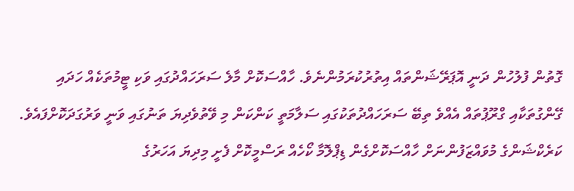ގޮތުން ފުލުހުން ދަނީ އޮޕަރޭޝަންތައް އިތުރުކުރަމުންނެވެ. ހާއްސަކޮށް މާލެ ސަރަހައްދުގައި ވަކި ޓީމުތަކެއް ހަދައި ގޭންގުތަކާއި ގްރޫޕުތައް އެއްވެ ތިބޭ ސަރަހައްދުތަކުގައި ސަލާމަތީ ކަންކަން މި ވޭތުވެދިޔަ ތަނުގައި ވަނީ ވަރުގަދަކޮށްފައެވެ.
ކަރެކްޝަންގެ މުވައްޒަފުންނަށް ހާއްސަކޮށްގެން ޑިޕްލޮމާ ކޯހެއް ރަސްމީކޮށް ފެށީ މިދިޔަ އަހަރުގެ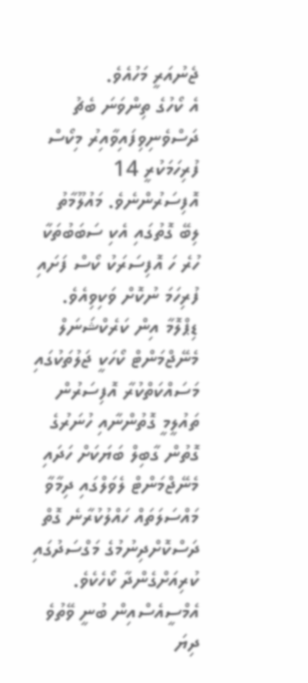ޖެނުއަރީ މަހުއެވެ.
އެ ކޯހުގެ ތިންވަނަ ބެޗު ދަސްވެނިވިފައިވާއިރު މިކޯސް ފުރިހަމަކުރީ 14 އޮފިސަރުންނެވެ. މައުލޫމާތު ލިބޭ ގޮތުގައި އެކި ސަބަބުތަކާ ހުރެ ހަ އޮފިސަރަކު ކޯސް ފަށައި ފުރިހަމަ ނުކޮށް ވަކިވިއެވެ.
ޑިޕްލޮމާ އިން ކަރެކްޝަނަލް މެނޭޖްމަންޓް ކޯހަކީ ޖަލުތަކުގައި މަސައްކަތްކުރާ އޮފިސަރުން ތައުލީމީ ގޮތުންނާއި ހުނަރުގެ ގޮތުން ގާބިލް ބަޔަކަށް ހަދައި މެނޭޖްމަންޓް ލެވަލްގައި ދިމާވާ މައްސަލަތައް ހައްލުކުރާނެ ގޮތް ދަސްކޮށްދިނުމުގެ މަގްސަދުގައި ކުރިއަށްގެންދާ ކޯހެކެވެ.
އެމްސީއެސްއިން ބުނީ ވޭތުވެ ދިޔަ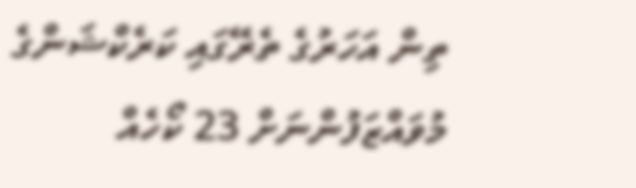ތިން އަހަރުގެ ތެރޭގައި ކަރެކްޝަންގެ މުވައްޒަފުންނަށް 23 ކޯހެއް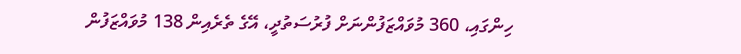ހިންގައި، 360 މުވައްޒަފުންނަށް ފުރުސަތުދީ، އޭގެ ތެރެއިން 138 މުވައްޒަފުން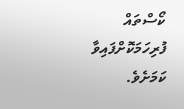ކޯސްތައް ފުރިހަމަކޮށްފައިވާ ކަމަށެވެ.